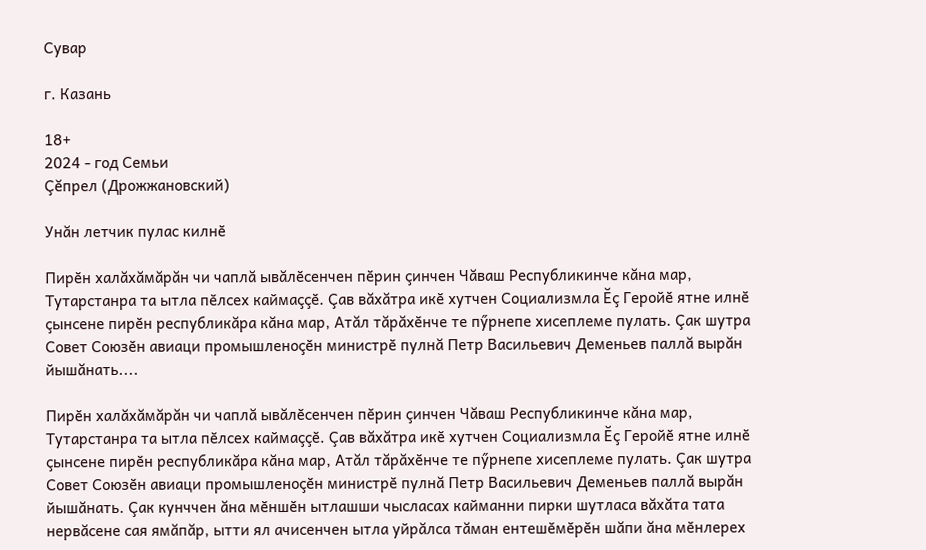Сувар

г. Казань

18+
2024 - год Семьи
Çĕпрел (Дрожжановский)

Унăн летчик пулас килнӗ

Пирӗн халăхăмăрăн чи чаплă ывăлӗсенчен пӗрин çинчен Чăваш Республикинче кăна мар, Тутарстанра та ытла пӗлсех каймаççӗ. Çав вăхăтра икӗ хутчен Социализмла Ӗç Геройӗ ятне илнӗ çынсене пирӗн республикăра кăна мар, Атăл тăрăхӗнче те пӳрнепе хисеплеме пулать. Çак шутра Совет Союзӗн авиаци промышленоçӗн министрӗ пулнă Петр Васильевич Деменьев паллă вырăн йышăнать....

Пирӗн халăхăмăрăн чи чаплă ывăлӗсенчен пӗрин çинчен Чăваш Республикинче кăна мар, Тутарстанра та ытла пӗлсех каймаççӗ. Çав вăхăтра икӗ хутчен Социализмла Ӗç Геройӗ ятне илнӗ çынсене пирӗн республикăра кăна мар, Атăл тăрăхӗнче те пӳрнепе хисеплеме пулать. Çак шутра Совет Союзӗн авиаци промышленоçӗн министрӗ пулнă Петр Васильевич Деменьев паллă вырăн йышăнать. Çак кунччен ăна мӗншӗн ытлашши чысласах кайманни пирки шутласа вăхăта тата нервăсене сая ямăпăр, ытти ял ачисенчен ытла уйрăлса тăман ентешӗмӗрӗн шăпи ăна мӗнлерех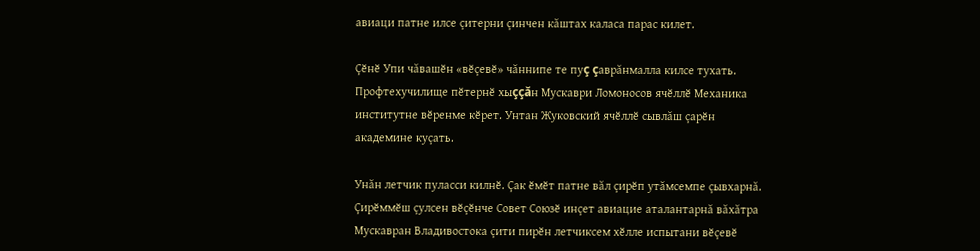авиаци патне илсе çитерни çинчен кăштах каласа парас килет.

Çӗнӗ Упи чăвашӗн «вӗçевӗ» чăннипе те пуç çаврăнмалла килсе тухать. Профтехучилище пӗтернӗ хыççăн Мускаври Ломоносов ячӗллӗ Механика институтне вӗренме кӗрет. Унтан Жуковский ячӗллӗ сывлăш çарӗн академине куçать.

Унăн летчик пуласси килнӗ. Çак ӗмӗт патне вăл çирӗп утăмсемпе çывхарнă. Çирӗммӗш çулсен вӗçӗнче Совет Союзӗ инçет авиацие аталантарнă вăхăтра Мускавран Владивостока çити пирӗн летчиксем хӗлле испытани вӗçевӗ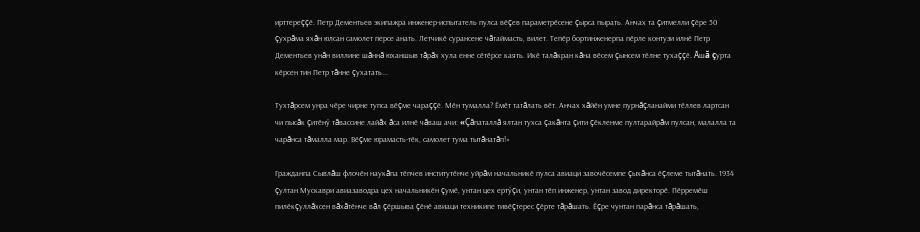ирттереççӗ. Петр Дементьев экипажра инженер-испытатель пулса вӗçев параметрӗсене çырса пырать. Анчах та çитмелли çӗре 50 çухрăма яхăн юлсан самолет персе анать. Летчикӗ сурансене чăтаймасть, вилет. Тепӗр бортинженерпа пӗрле контузи илнӗ Петр Дементьев унăн виллине шăннă юханшыв тăрăх хула енне сӗтӗрсе каять. Икӗ талăкран кăна вӗсем çынсем тӗлне тухаççӗ. Ăшă çурта кӗрсен тин Петр тăнне çухатать...

Тухтăрсем унра чӗре чирне тупса вӗçме чараççӗ. Мӗн тумалла? Ӗмӗт татăлать вӗт. Анчах хăйӗн умне пурнăçланайми тӗллев лартсан чи пысăк çитӗнӳ тăвассине лайăх ăса илнӗ чăваш ачи: «Çăпаталлă ялтан тухса çакăнта çити çӗкленме пултарайрăм пулсан, малалла та чарăнса тăмалла мар. Вӗçме юрамасть-тӗк, самолет тума тытăнатăп!»

Гражданпа Сывлăш флочӗн наукăпа тӗпчев институтӗнче уйрăм начальникӗ пулса авиаци завочӗсемпе çыхăнса ӗçлеме тытăнать. 1934 çултан Мускаври авиазаводра цех начальникӗн çумӗ, унтан цех ертӳçи, унтан тӗп инженер, унтан завод директорӗ. Пӗрремӗш пилӗкçуллăхсен вăхăтӗнче вăл çӗршыва çӗнӗ авиаци техникипе тивӗçтерес çӗрте тăрăшать. Ӗçре чунтан парăнса тăрăшать,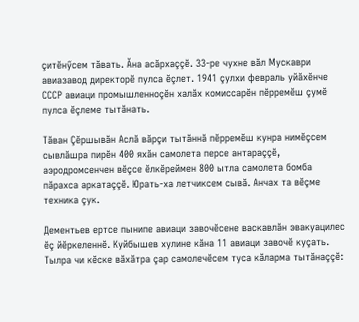çитӗнӳсем тăвать. Ăна асăрхаççӗ. 33-ре чухне вăл Мускаври авиазавод директорӗ пулса ӗçлет. 1941 çулхи февраль уйăхӗнче СССР авиаци промышленноçӗн халăх комиссарӗн пӗрремӗш çумӗ пулса ӗçлеме тытăнать.

Тăван Çӗршывăн Аслă вăрçи тытăннă пӗрремӗш кунра нимӗçсем сывлăшра пирӗн 400 яхăн самолета персе антараççӗ, аэродромсенчен вӗçсе ӗлкӗреймен 800 ытла самолета бомба пăрахса аркатаççӗ. Юрать-ха летчиксем сывă. Анчах та вӗçме техника çук.

Дементьев ертсе пынипе авиаци завочӗсене васкавлăн эвакуацилес ӗç йӗркеленнӗ. Куйбышев хулине кăна 11 авиаци завочӗ куçать. Тылра чи кӗске вăхăтра çар самолечӗсем туса кăларма тытăнаççӗ: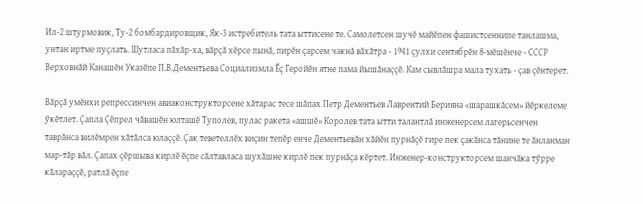Ил-2 штурмовик, Ту-2 бомбардировщик, Як-3 истребитель тата ыттисене те. Самолетсен шучӗ майӗпен фашистсеннипе танлашма, унтан иртме пуçлать. Шутласа пăхăр-ха, вăрçă хӗрсе пынă, пирӗн çарсем чакнă вăхăтра - 1941 çулхи сентябрӗн 8-мӗшӗнче - СССР Верховнăй Канашӗн Указӗпе П.В.Дементьева Социализмла Ӗç Геройӗн ятне пама йышăнаççӗ. Кам сывлăшра мала тухать - çав çӗнтерет.

Вăрçă умӗнхи репрессинчен авиаконструкторсене хăтарас тесе шăпах Петр Дементьев Лаврентий Берияна «шарашкăсем» йӗркелеме ӳкӗтлет. Çапла Çӗпрел чăвашӗн юлташӗ Туполев, пулас ракета «ашшӗ» Королев тата ытти талантлă инженерсем лагерьсенчен таврăнса вилӗмрен хăтăлса юлаççӗ. Çак теветеллӗх виçин тепӗр енче Дементьевăн хăйӗн пурнăçӗ гире пек çакăнса тăнине те ăнланман мар-тăр вăл. Çапах çӗршыва кирлӗ ӗçпе сăлтавласа шухăшне кирлӗ пек пурнăçа кӗртет. Инженер-конструкторсем шанчăка тӳрре кăлараççӗ, ратлă ӗçпе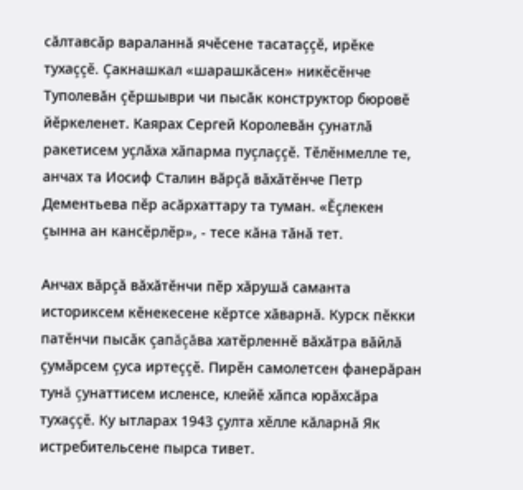сăлтавсăр вараланнă ячӗсене тасатаççӗ, ирӗке тухаççӗ. Çакнашкал «шарашкăсен» никӗсӗнче Туполевăн çӗршыври чи пысăк конструктор бюровӗ йӗркеленет. Каярах Сергей Королевăн çунатлă ракетисем уçлăха хăпарма пуçлаççӗ. Тӗлӗнмелле те, анчах та Иосиф Сталин вăрçă вăхăтӗнче Петр Дементьева пӗр асăрхаттару та туман. «Ӗçлекен çынна ан кансӗрлӗр», - тесе кăна тăнă тет.

Анчах вăрçă вăхăтӗнчи пӗр хăрушă саманта историксем кӗнекесене кӗртсе хăварнă. Курск пӗкки патӗнчи пысăк çапăçăва хатӗрленнӗ вăхăтра вăйлă çумăрсем çуса иртеççӗ. Пирӗн самолетсен фанерăран тунă çунаттисем исленсе, клейӗ хăпса юрăхсăра тухаççӗ. Ку ытларах 1943 çулта хӗлле кăларнă Як истребительсене пырса тивет.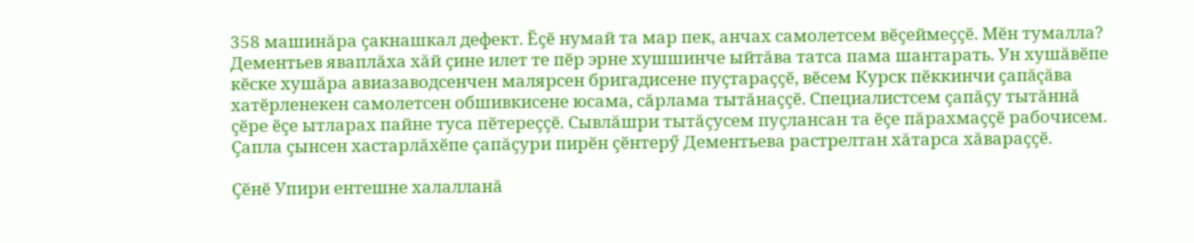358 машинăра çакнашкал дефект. Ӗçӗ нумай та мар пек, анчах самолетсем вӗçеймеççӗ. Мӗн тумалла? Дементьев яваплăха хăй çине илет те пӗр эрне хушшинче ыйтăва татса пама шантарать. Ун хушăвӗпе кӗске хушăра авиазаводсенчен малярсен бригадисене пуçтараççӗ, вӗсем Курск пӗккинчи çапăçăва хатӗрленекен самолетсен обшивкисене юсама, сăрлама тытăнаççӗ. Специалистсем çапăçу тытăннă çӗре ӗçе ытларах пайне туса пӗтереççӗ. Сывлăшри тытăçусем пуçлансан та ӗçе пăрахмаççӗ рабочисем. Çапла çынсен хастарлăхӗпе çапăçури пирӗн çӗнтерӳ Дементьева растрелтан хăтарса хăвараççӗ.

Çӗнӗ Упири ентешне халалланă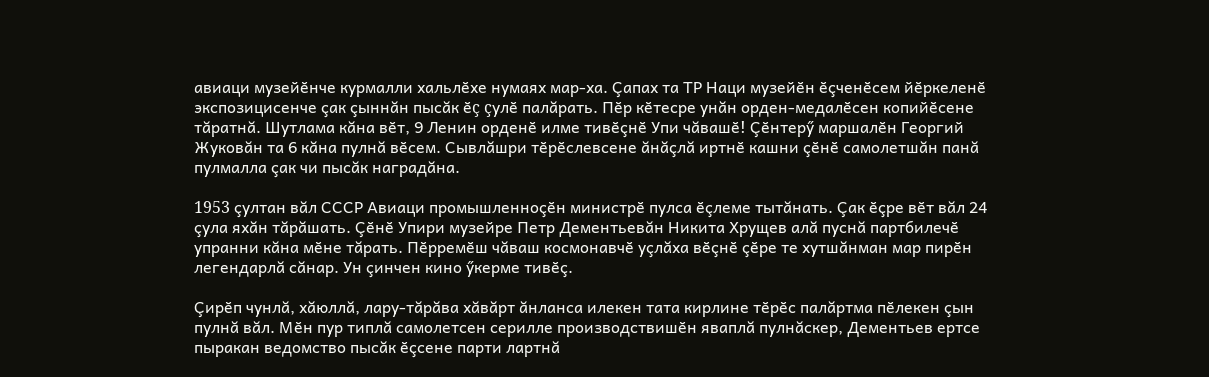авиаци музейӗнче курмалли хальлӗхе нумаях мар-ха. Çапах та ТР Наци музейӗн ӗçченӗсем йӗркеленӗ экспозицисенче çак çыннăн пысăк ӗç çулӗ палăрать. Пӗр кӗтесре унăн орден-медалӗсен копийӗсене тăратнă. Шутлама кăна вӗт, 9 Ленин орденӗ илме тивӗçнӗ Упи чăвашӗ! Çӗнтерӳ маршалӗн Георгий Жуковăн та 6 кăна пулнă вӗсем. Сывлăшри тӗрӗслевсене ăнăçлă иртнӗ кашни çӗнӗ самолетшăн панă пулмалла çак чи пысăк наградăна.

1953 çултан вăл СССР Авиаци промышленноçӗн министрӗ пулса ӗçлеме тытăнать. Çак ӗçре вӗт вăл 24 çула яхăн тăрăшать. Çӗнӗ Упири музейре Петр Дементьевăн Никита Хрущев алă пуснă партбилечӗ упранни кăна мӗне тăрать. Пӗрремӗш чăваш космонавчӗ уçлăха вӗçнӗ çӗре те хутшăнман мар пирӗн легендарлă сăнар. Ун çинчен кино ӳкерме тивӗç.

Çирӗп чунлă, хăюллă, лару-тăрăва хăвăрт ăнланса илекен тата кирлине тӗрӗс палăртма пӗлекен çын пулнă вăл. Мӗн пур типлă самолетсен серилле производствишӗн яваплă пулнăскер, Дементьев ертсе пыракан ведомство пысăк ӗçсене парти лартнă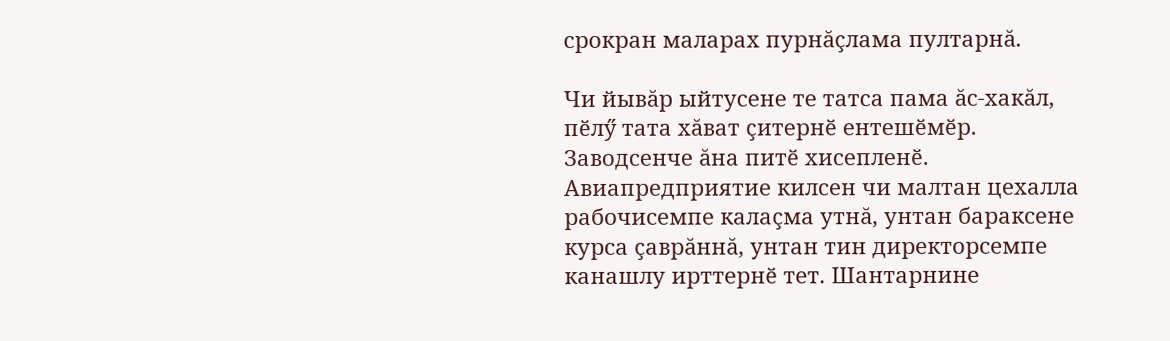срокран маларах пурнăçлама пултарнă.

Чи йывăр ыйтусене те татса пама ăс-хакăл, пӗлӳ тата хăват çитернӗ ентешӗмӗр. Заводсенче ăна питӗ хисепленӗ. Авиапредприятие килсен чи малтан цехалла рабочисемпе калаçма утнă, унтан бараксене курса çаврăннă, унтан тин директорсемпе канашлу ирттернӗ тет. Шантарнине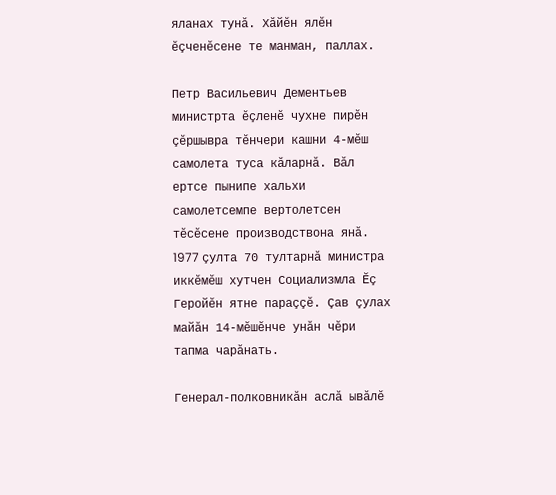яланах тунă. Хăйӗн ялӗн ӗçченӗсене те манман, паллах.

Петр Васильевич Дементьев министрта ӗçленӗ чухне пирӗн çӗршывра тӗнчери кашни 4-мӗш самолета туса кăларнă. Вăл ертсе пынипе хальхи самолетсемпе вертолетсен тӗсӗсене производствона янă. 1977 çулта 70 тултарнă министра иккӗмӗш хутчен Социализмла Ӗç Геройӗн ятне параççӗ. Çав çулах майăн 14-мӗшӗнче унăн чӗри тапма чарăнать.

Генерал-полковникăн аслă ывăлӗ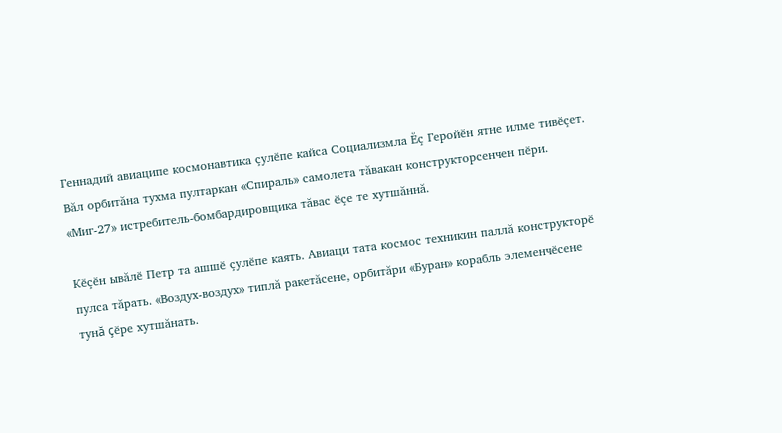Геннадий авиаципе космонавтика çулӗпе кайса Социализмла Ӗç Геройӗн ятне илме тивӗçет. Вăл орбитăна тухма пултаркан «Спираль» самолета тăвакан конструкторсенчен пӗри. «Миг-27» истребитель-бомбардировщика тăвас ӗçе те хутшăннă.

Кӗçӗн ывăлӗ Петр та ашшӗ çулӗпе каять. Авиаци тата космос техникин паллă конструкторӗ пулса тăрать. «Воздух-воздух» типлă ракетăсене, орбитăри «Буран» корабль элеменчӗсене тунă çӗре хутшăнать.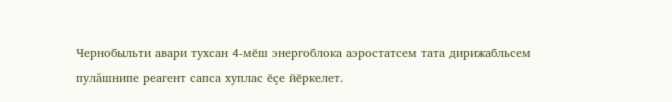Чернобыльти авари тухсан 4-мӗш энергоблока аэростатсем тата дирижабльсем пулăшнипе реагент сапса хуплас ӗçе йӗркелет.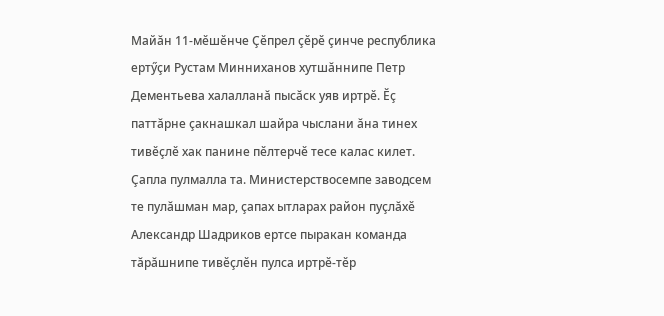Майăн 11-мӗшӗнче Çӗпрел çӗрӗ çинче республика ертӳçи Рустам Минниханов хутшăннипе Петр Дементьева халалланă пысăск уяв иртрӗ. Ӗç паттăрне çакнашкал шайра чыслани ăна тинех тивӗçлӗ хак панине пӗлтерчӗ тесе калас килет. Çапла пулмалла та. Министерствосемпе заводсем те пулăшман мар, çапах ытларах район пуçлăхӗ Александр Шадриков ертсе пыракан команда тăрăшнипе тивӗçлӗн пулса иртрӗ-тӗр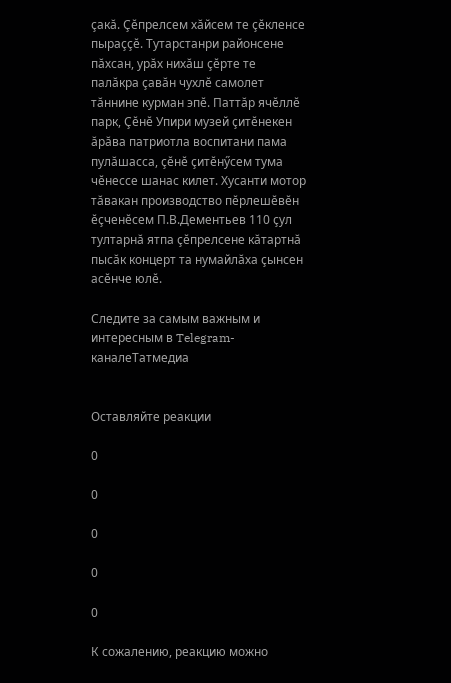çакă. Çӗпрелсем хăйсем те çӗкленсе пыраççӗ. Тутарстанри районсене пăхсан, урăх нихăш çӗрте те палăкра çавăн чухлӗ самолет тăннине курман эпӗ. Паттăр ячӗллӗ парк, Çӗнӗ Упири музей çитӗнекен ăрăва патриотла воспитани пама пулăшасса, çӗнӗ çитӗнӳсем тума чӗнессе шанас килет. Хусанти мотор тăвакан производство пӗрлешӗвӗн ӗçченӗсем П.В.Дементьев 110 çул тултарнă ятпа çӗпрелсене кăтартнă пысăк концерт та нумайлăха çынсен асӗнче юлӗ.

Следите за самым важным и интересным в Telegram-каналеТатмедиа


Оставляйте реакции

0

0

0

0

0

К сожалению, реакцию можно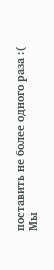поставить не более одного раза :(
Мы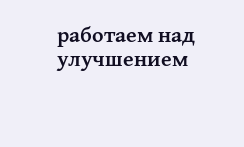работаем над улучшением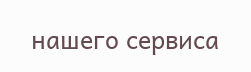нашего сервиса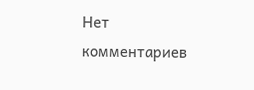Нет комментариев